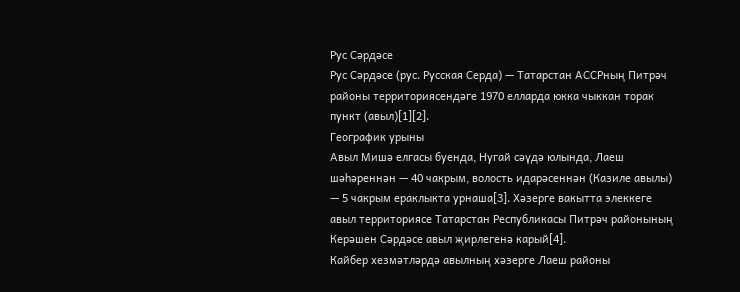Рус Сәрдәсе
Рус Сәрдәсе (рус. Русская Серда) — Татарстан АССРның Питрәч районы территориясендәге 1970 елларда юкка чыккан торак пункт (авыл)[1][2].
Географик урыны
Авыл Мишә елгасы буенда, Нугай сәүдә юлында, Лаеш шәһәреннән — 40 чакрым, волость идарәсеннән (Казиле авылы) — 5 чакрым ераклыкта урнаша[3]. Хәзерге вакытта элеккеге авыл территориясе Татарстан Республикасы Питрәч районының Керәшен Сәрдәсе авыл җирлегенә карый[4].
Кайбер хезмәтләрдә авылның хәзерге Лаеш районы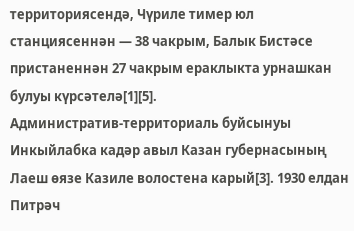территориясендә, Чүриле тимер юл станциясеннән — 38 чакрым, Балык Бистәсе пристаненнән 27 чакрым ераклыкта урнашкан булуы күрсәтелә[1][5].
Административ-территориаль буйсынуы
Инкыйлабка кадәр авыл Казан губернасының Лаеш өязе Казиле волостена карый[3]. 1930 елдан Питрәч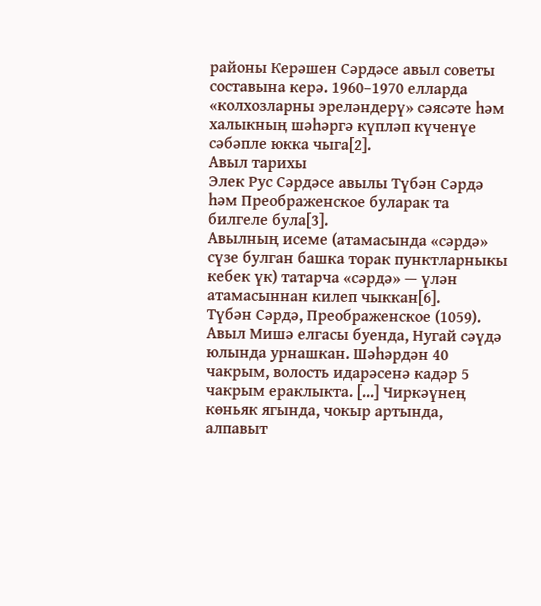районы Керәшен Сәрдәсе авыл советы составына керә. 1960–1970 елларда «колхозларны эреләндерү» сәясәте һәм халыкның шәһәргә күпләп күченүе сәбәпле юкка чыга[2].
Авыл тарихы
Элек Рус Сәрдәсе авылы Түбән Сәрдә һәм Преображенское буларак та билгеле була[3].
Авылның исеме (атамасында «сәрдә» сүзе булган башка торак пунктларныкы кебек үк) татарча «сәрдә» — үлән атамасыннан килеп чыккан[6].
Түбән Сәрдә, Преображенское (1059). Авыл Мишә елгасы буенда, Нугай сәүдә юлында урнашкан. Шәһәрдән 40 чакрым, волость идарәсенә кадәр 5 чакрым ераклыкта. [...] Чиркәүнең көньяк ягында, чокыр артында, алпавыт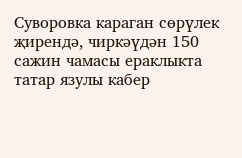Суворовка караган сөрүлек җирендә, чиркәүдән 150 сажин чамасы ераклыкта татар язулы кабер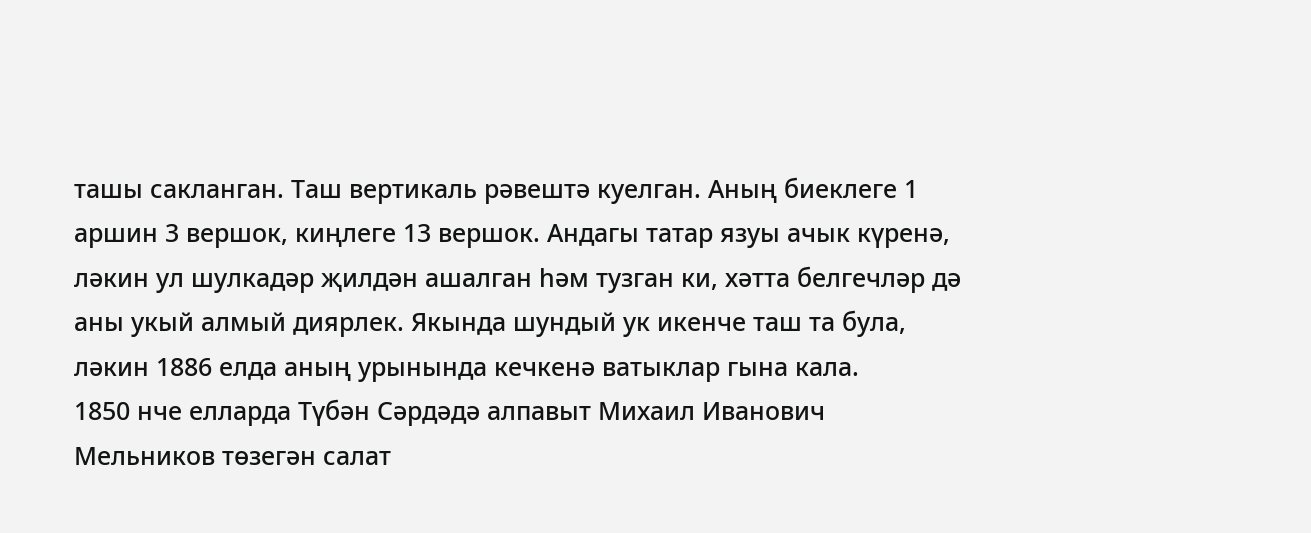ташы сакланган. Таш вертикаль рәвештә куелган. Аның биеклеге 1 аршин 3 вершок, киңлеге 13 вершок. Андагы татар язуы ачык күренә, ләкин ул шулкадәр җилдән ашалган һәм тузган ки, хәтта белгечләр дә аны укый алмый диярлек. Якында шундый ук икенче таш та була, ләкин 1886 елда аның урынында кечкенә ватыклар гына кала.
1850 нче елларда Түбән Сәрдәдә алпавыт Михаил Иванович Мельников төзегән салат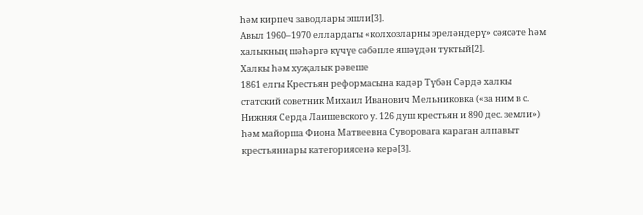һәм кирпеч заводлары эшли[3].
Авыл 1960–1970 еллардагы «колхозларны эреләндерү» сәясәте һәм халыкның шәһәргә күчүе сәбәпле яшәүдән туктый[2].
Халкы һәм хуҗалык рәвеше
1861 елгы Крестьян реформасына кадәр Түбән Сәрдә халкы статский советник Михаил Иванович Мельниковка («за ним в с. Нижняя Серда Лаишевского у. 126 душ крестьян и 890 дес. земли») һәм майорша Фиона Матвеевна Суворовага караган алпавыт крестьяннары категориясенә керә[3].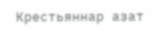Крестьяннар азат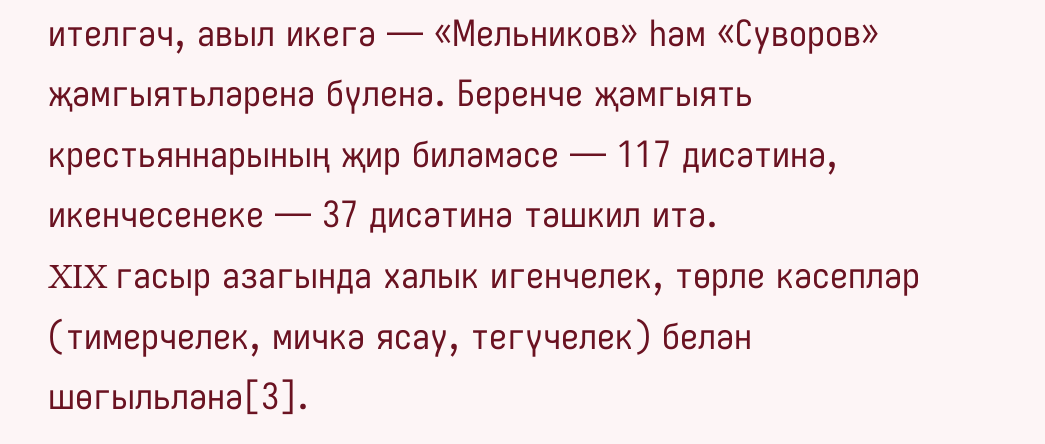ителгәч, авыл икегә — «Мельников» һәм «Суворов» җәмгыятьләренә бүленә. Беренче җәмгыять крестьяннарының җир биләмәсе — 117 дисәтинә, икенчесенеке — 37 дисәтинә тәшкил итә.
XIX гасыр азагында халык игенчелек, төрле кәсепләр (тимерчелек, мичкә ясау, тегүчелек) белән шөгыльләнә[3].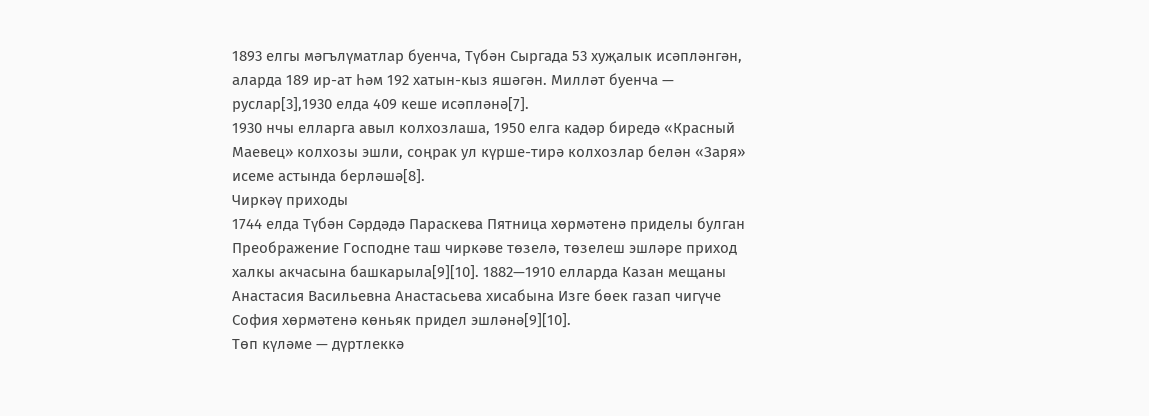1893 елгы мәгълүматлар буенча, Түбән Сыргада 53 хуҗалык исәпләнгән, аларда 189 ир-ат һәм 192 хатын-кыз яшәгән. Милләт буенча — руслар[3],1930 елда 409 кеше исәпләнә[7].
1930 нчы елларга авыл колхозлаша, 1950 елга кадәр биредә «Красный Маевец» колхозы эшли, соңрак ул күрше-тирә колхозлар белән «Заря» исеме астында берләшә[8].
Чиркәү приходы
1744 елда Түбән Сәрдәдә Параскева Пятница хөрмәтенә приделы булган Преображение Господне таш чиркәве төзелә, төзелеш эшләре приход халкы акчасына башкарыла[9][10]. 1882—1910 елларда Казан мещаны Анастасия Васильевна Анастасьева хисабына Изге бөек газап чигүче София хөрмәтенә көньяк придел эшләнә[9][10].
Төп күләме — дүртлеккә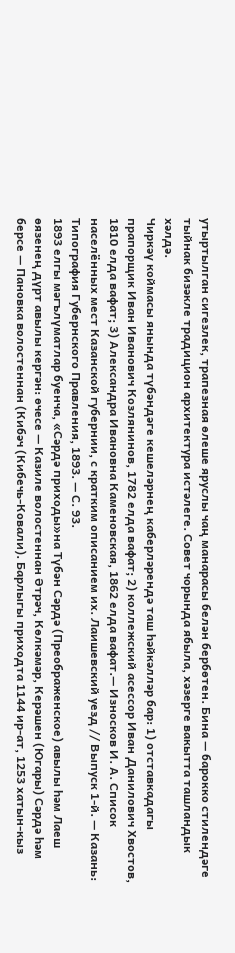утыртылган сигезлек, трапезная өлеше яруслы чаң манарасы белән бербөтен. Бина — барокко стилендәге тыйнак бизәкле традицион архитектура истәлеге. Совет чорында ябыла, хәзерге вакытта ташландык хәлдә.
Чиркәү коймасы янында түбәндәге кешеләрнең каберләрендә таш һәйкәлләр бар: 1) отставкадагы прапорщик Иван Иванович Козлянинов, 1782 елда вафат; 2) коллежский асессор Иван Данилович Хвостов, 1810 елда вафат; 3) Александра Ивановна Каменовская, 1862 елда вафат.— Износков И. А. Список населённых мест Казанской губернии, с кратким описанием их. Лаишевский уезд // Выпуск 1-й. — Казань: Типография Губернского Правления, 1893. — С. 93.
1893 елгы мәгълүматлар буенча, «Сәрдә приходы»на Түбән Сәрдә (Преображенское) авылы һәм Лаеш өязенең дүрт авылы кергән: өчесе — Казиле волостеннан Әтрәч, Көлкәмәр, Керәшен (Югары) Сәрдә һәм берсе — Пановка волостеннан (Кибәч (Кибечь-Ковали). Барлыгы приходта 1144 ир-ат, 1253 хатын-кыз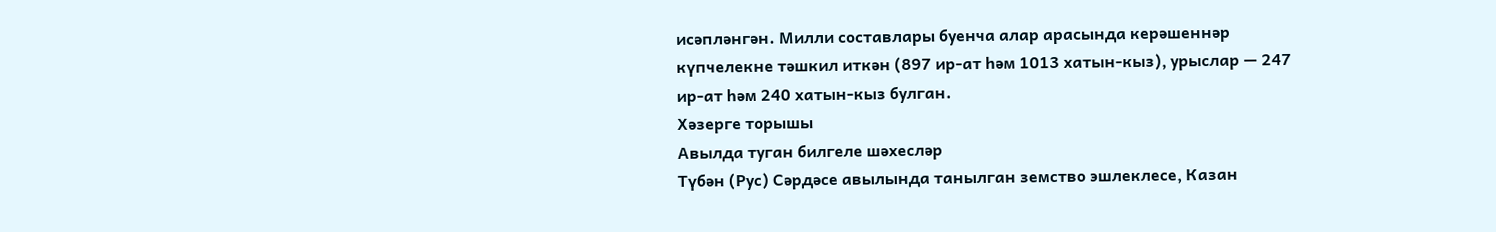исәпләнгән. Милли составлары буенча алар арасында керәшеннәр күпчелекне тәшкил иткән (897 ир-ат һәм 1013 хатын-кыз), урыслар — 247 ир-ат һәм 240 хатын-кыз булган.
Хәзерге торышы
Авылда туган билгеле шәхесләр
Түбән (Рус) Сәрдәсе авылында танылган земство эшлеклесе, Казан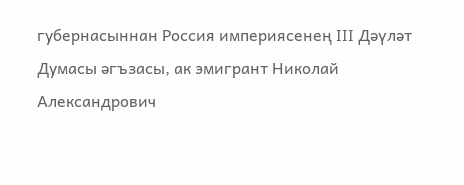губернасыннан Россия империясенең III Дәүләт Думасы әгъзасы, ак эмигрант Николай Александрович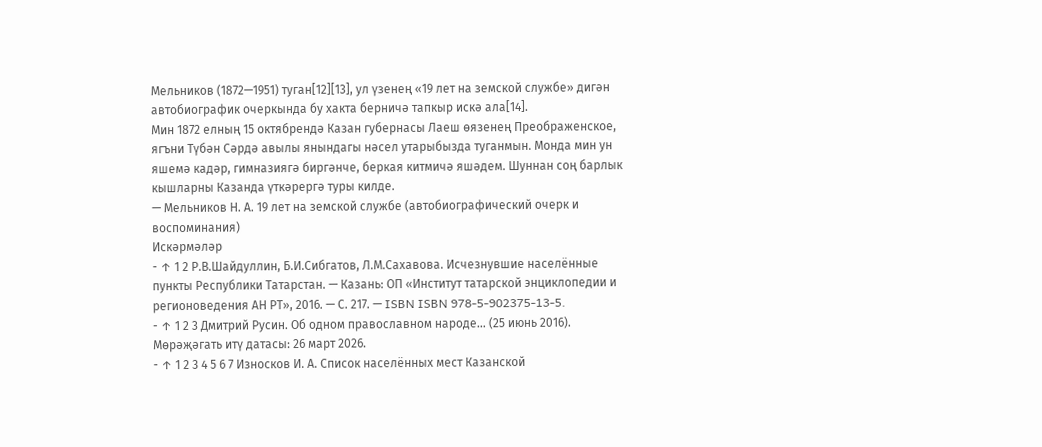Мельников (1872—1951) туган[12][13], ул үзенең «19 лет на земской службе» дигән автобиографик очеркында бу хакта берничә тапкыр искә ала[14].
Мин 1872 елның 15 октябрендә Казан губернасы Лаеш өязенең Преображенское, ягъни Түбән Сәрдә авылы янындагы нәсел утарыбызда туганмын. Монда мин ун яшемә кадәр, гимназиягә биргәнче, беркая китмичә яшәдем. Шуннан соң барлык кышларны Казанда үткәрергә туры килде.
— Мельников Н. А. 19 лет на земской службе (автобиографический очерк и воспоминания)
Искәрмәләр
- ↑ 1 2 Р.В.Шайдуллин, Б.И.Сибгатов, Л.М.Сахавова. Исчезнувшие населённые пункты Республики Татарстан. — Казань: ОП «Институт татарской энциклопедии и регионоведения АН РТ», 2016. — С. 217. — ISBN ISBN 978-5-902375-13-5.
- ↑ 1 2 3 Дмитрий Русин. Об одном православном народе… (25 июнь 2016). Мөрәҗәгать итү датасы: 26 март 2026.
- ↑ 1 2 3 4 5 6 7 Износков И. А. Список населённых мест Казанской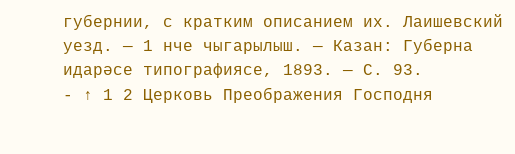губернии, с кратким описанием их. Лаишевский уезд. — 1 нче чыгарылыш. — Казан: Губерна идарәсе типографиясе, 1893. — С. 93.
- ↑ 1 2 Церковь Преображения Господня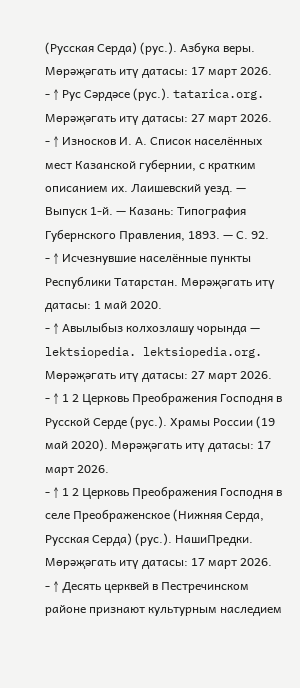(Русская Серда) (рус.). Азбука веры. Мөрәҗәгать итү датасы: 17 март 2026.
- ↑ Рус Сәрдәсе (рус.). tatarica.org. Мөрәҗәгать итү датасы: 27 март 2026.
- ↑ Износков И. А. Список населённых мест Казанской губернии, с кратким описанием их. Лаишевский уезд. — Выпуск 1-й. — Казань: Типография Губернского Правления, 1893. — С. 92.
- ↑ Исчезнувшие населённые пункты Республики Татарстан. Мөрәҗәгать итү датасы: 1 май 2020.
- ↑ Авылыбыз колхозлашу чорында — lektsiopedia. lektsiopedia.org. Мөрәҗәгать итү датасы: 27 март 2026.
- ↑ 1 2 Церковь Преображения Господня в Русской Серде (рус.). Храмы России (19 май 2020). Мөрәҗәгать итү датасы: 17 март 2026.
- ↑ 1 2 Церковь Преображения Господня в селе Преображенское (Нижняя Серда, Русская Серда) (рус.). НашиПредки. Мөрәҗәгать итү датасы: 17 март 2026.
- ↑ Десять церквей в Пестречинском районе признают культурным наследием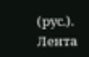(рус.). Лента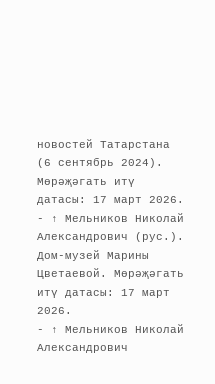новостей Татарстана (6 сентябрь 2024). Мөрәҗәгать итү датасы: 17 март 2026.
- ↑ Мельников Николай Александрович (рус.). Дом-музей Марины Цветаевой. Мөрәҗәгать итү датасы: 17 март 2026.
- ↑ Мельников Николай Александрович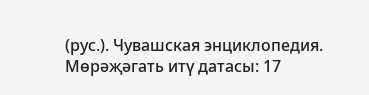(рус.). Чувашская энциклопедия. Мөрәҗәгать итү датасы: 17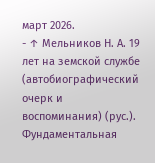март 2026.
- ↑ Мельников Н. А. 19 лет на земской службе (автобиографический очерк и воспоминания) (рус.). Фундаментальная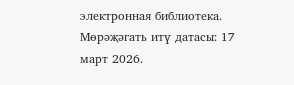электронная библиотека. Мөрәҗәгать итү датасы: 17 март 2026.